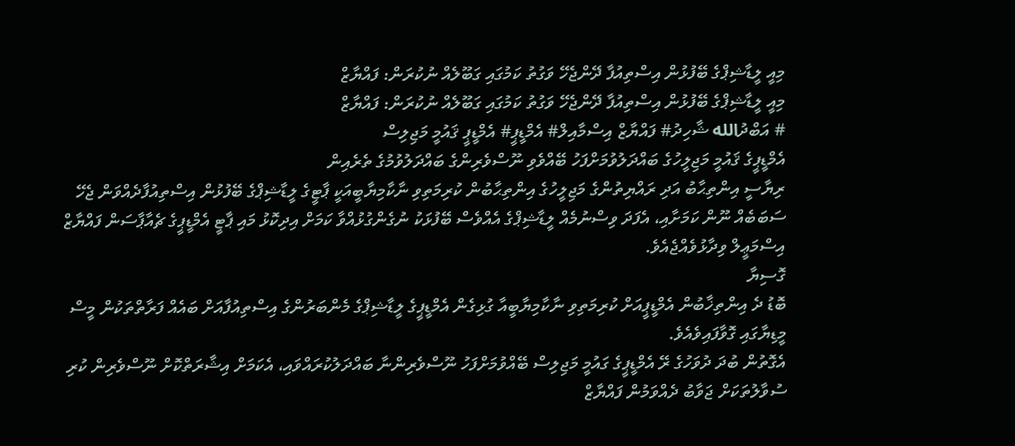މިއީ ލީޑާޝިޕްގެ ބޭފުޅުން އިސްތިއުފާ ދޭންޖެހޭ ވަގުތު ކަމުގައި ގަބޫލެއް ނުކުރަން: ފައްޔާޒް
މިއީ ލީޑާޝިޕްގެ ބޭފުޅުން އިސްތިއުފާ ދޭންޖެހޭ ވަގުތު ކަމުގައި ގަބޫލެއް ނުކުރަން: ފައްޔާޒް
# އަބްދުالله ޝާހިދު# ފައްޔާޒް އިސްމާއިލް# އެމްޑީޕީ# އެމްޑީޕީ ޤައުމީ މަޖިލިސް
އެމްޑީޕީގެ ޤައުމީ މަޖިލީހުގެ ބައްދަލުވުމަށްފަހު ބޭއްވެވި ނޫސްވެރިންގެ ބައްދަލުވުމުގެ ތެރެއިން
ރިޔާސީ އިންތިޙާބު އަދި ރައްޔިތުންގެ މަޖިލީހުގެ އިންތިޙާބުން ކުރިމަތިވި ނާކާމިޔާބީއަކީ ޕާޓީގެ ލީޑާޝިޕްގެ ބޭފުޅުން އިސްތިއުފާދެއްވަން ޖެހޭ ސަބަބެއް ނޫން ކަމަށާއި، އެފަދަ ވިސްނުމެއް ލީޑާޝިޕްގެ އެއްވެސް ބޭފުޅަކު ނުގެންގުޅުއްވާ ކަމަށް އިދިކޮޅު މައި ޕާޓީ އެމްޑީޕީގެ ޗެއާޕާސަން ފައްޔާޒް އިސްމަޢީލް ވިދާޅުވެއްޖެއެވެ.
ގޮސިޔާ
ބޮޑު ދެ އިންތިޚާބުން އެމްޑީޕީއަށް ކުރިމަތިވި ނާކާމިޔާބީއާ ގުޅިގެން އެމްޑީޕީގެ ލީޑާޝިޕްގެ މެންބަރުންގެ އިސްތިއުފާއަށް ބައެއް ފަރާތްތަކުން މީސް މީޑިޔާގައި ގޮވާފައިވެއެވެ.
އެގޮތުން ބުދަ ދުވަހުގެ ރޭ އެމްޑީޕީގެ ގައުމީ މަޖިލިސް ބޭއްވުމަށްފަހު ނޫސްވެރިންނާ ބައްދަލުކުރައްވައި، އެކަމަށް އިޝާރަތްކޮށް ނޫސްވެރިން ކުރި ސުވާލުތަކަށް ޖަވާބު ދެއްވަމުން ފައްޔާޒް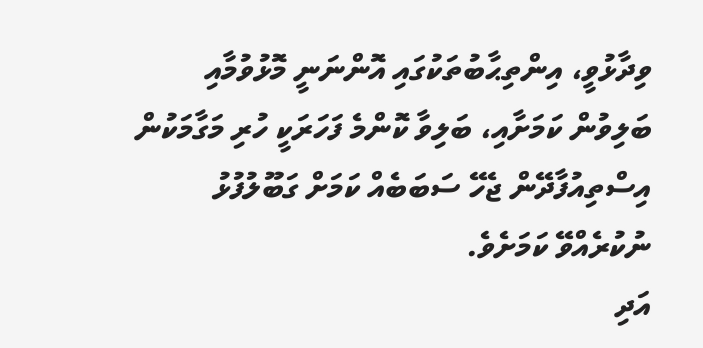ވިދާޅުވީ، އިންތިޙާބުތަކުގައި އޮންނަނީ މޮޅުވުމާއި ބަލިވުން ކަމަށާއި، ބަލިވާ ކޮންމެ ފަހަރަކީ ހުރި މަގާމަކުން އިސްތިއުފާދޭން ޖެހޭ ސަބަބެއް ކަމަށް ގަބޫލުފުޅު ނުކުރެއްވޭ ކަމަށެވެ.
އަދި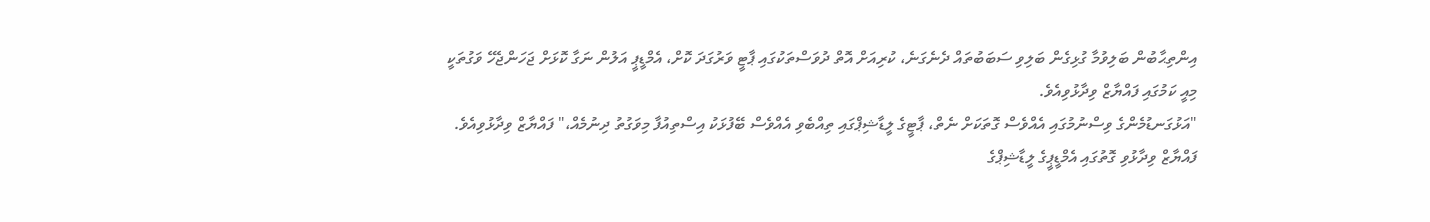އިންތިޙާބުން ބަލިވުމާ ގުޅިގެން ބަލިވި ސަބަބުތައް ދެނެގަނެ، ކުރިއަށް އޮތް ދުވަސްތަކުގައި ޕާޓީ ވަރުގަދަ ކޮށް، އެމްޑީޕީ އަލުން ނަގާ ކޮޅަށް ޖަހަންޖެހޭ ވަގުތަކީ މިއީ ކަމުގައި ފައްޔާޒް ވިދާޅުވިއެވެ.
"އަޅުގަނޑުމެންގެ ވިސްނުމުގައި އެއްވެސް ގޮތަކަށް ނެތް، ޕާޓީގެ ލީޑާޝިޕްގައި ތިއްބެވި އެއްވެސް ބޭފުޅަކު އިސްތިއުފާ މިވަގުތު ދިނުމެއް،" ފައްޔާޒް ވިދާޅުވިއެވެ.
ފައްޔާޒް ވިދާޅުވި ގޮތުގައި އެމްޑީޕީގެ ލީޑާޝިޕްގެ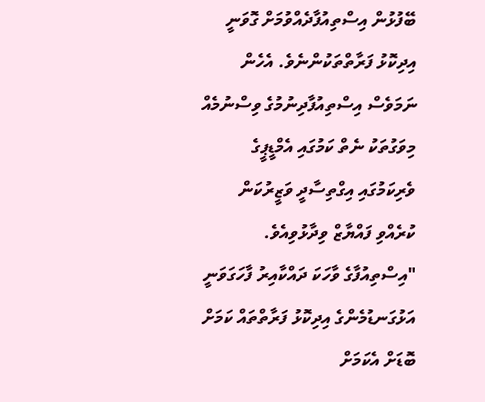ބޭފުޅުން އިސްތިއުފާދެއްވުމަށް ގޮވަނީ އިދިކޮޅު ފަރާތްތަކުންނެވެ. އެހެން ނަމަވެސް އިސްތިއުފާދިނުމުގެ ވިސްނުމެއް މިވަގުތަކު ނެތް ކަމުގައި އެމްޑީޕީގެ ވެރިކަމުގައި އިގްތިސާދީ ވަޒީރުކަން ކުރެއްވި ފައްޔާޒް ވިދާޅުވިއެވެ.
"އިސްތިއުފާގެ ވާހަކަ ދައްކާއިރު ފާހަގަވަނީ އަޅުގަނޑުމެންގެ އިދިކޮޅު ފަރާތްތައް ކަމަށް ބޮޑަށް އެކަމަށް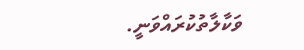ވަކާލާތުކުރައްވަނީ.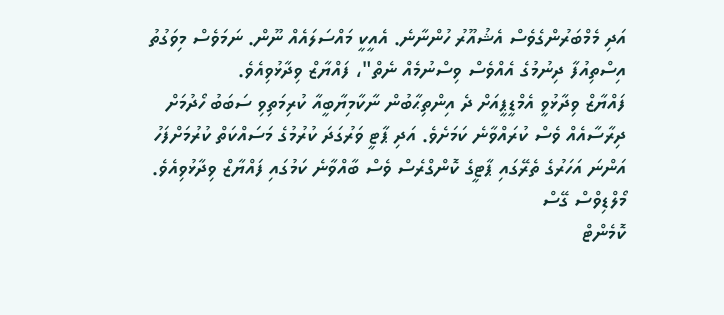އަދި މެމްބަރުންގެވެސް އެޝުއޫރު ހުންނާނެ. އެއީކީ މައްސަލައެއް ނޫން. ނަމަވެސް މިވަގުތު އިސްތިއުފާ ދިނުމުގެ އެއްވެސް ވިސްނުމެއް ނެތް"، ފައްޔާޒް ވިދާޅުވިއެވެ.
ފައްޔާޒް ވިދާޅުވީ އެމްޑީޕީއަށް ދެ އިންތިޙާބުން ނާކާމިޔާބީއާ ކުރިމަތިވި ސަބަބު ހޯދުމަށް ދިރާސާއެއް ވެސް ކުރައްވާނެ ކަމަށެވެ. އަދި ޕާޓީ ވަރުގަދަ ކުރުމުގެ މަސައްކަތް ކުރުމަށްފަހު އަންނަ އަހަރުގެ ތެރޭގައި ޕާޓީގެ ކޮންގްރެސް ވެސް ބާއްވާނެ ކަމުގައި ފައްޔާޒް ވިދާޅުވިއެވެ.
މޯލްޑިވްސް ގޭސް
ކޮމެންޓް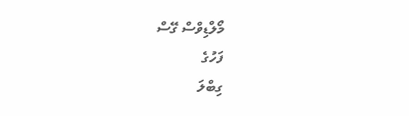މޯލްޑިވްސް ގޭސް
ފަހުގެ
ގިބްލަ